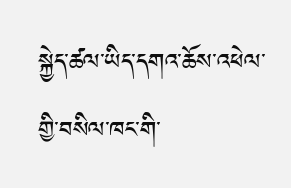སྐྱེད་ཚལ་ཡིད་དགའ་ཆོས་འཕེལ་གྱི་བསིལ་ཁང་གི་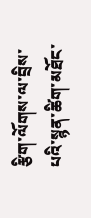རྩིག་ལོགས་ལ་བྲིས་པའི་སྙན་ཚིག་མཐོང་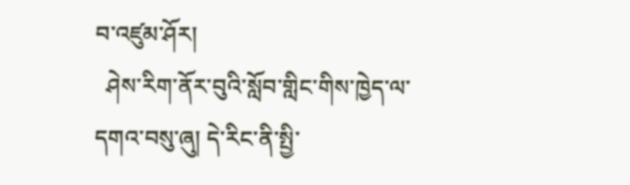བ་འཛུམ་ཤོར།
  ཤེས་རིག་ནོར་བུའི་སློབ་གླིང་གིས་ཁྱེད་ལ་དགའ་བསུ་ཞུ། དེ་རིང་ནི་སྤྱི་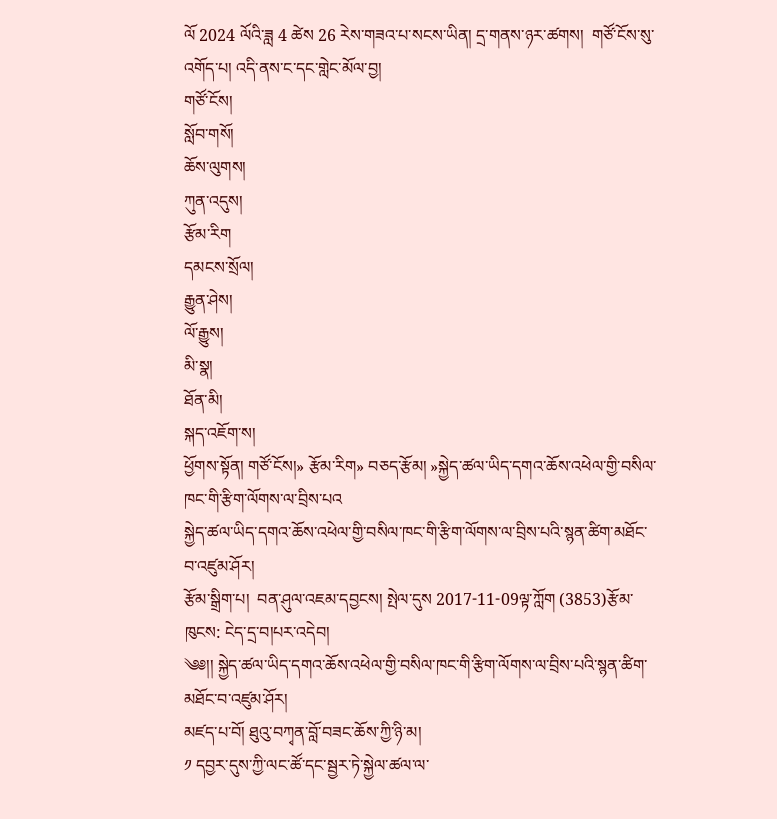ལོ 2024 ལོའི་ཟླ 4 ཚེས 26 རེས་གཟའ་པ་སངས་ཡིན། དྲ་གནས་ཉར་ཚགས།  གཙོ་ངོས་སུ་འགོད་པ། འདི་ནས་ང་དང་གླེང་མོལ་བྱ།
གཙོ་ངོས།
སློབ་གསོ།
ཆོས་ལུགས།
ཀུན་འདུས།
རྩོམ་རིག
དམངས་སྲོལ།
རྒྱུན་ཤེས།
ལོ་རྒྱུས།
མི་སྣ།
ཐོན་མི།
སྐད་འཇོག་ས།
ཕྱོགས་སྟོན། གཙོ་ངོས།» རྩོམ་རིག» བཅད་རྩོམ། »སྐྱེད་ཚལ་ཡིད་དགའ་ཆོས་འཕེལ་གྱི་བསིལ་ཁང་གི་རྩིག་ལོགས་ལ་བྲིས་པའ
སྐྱེད་ཚལ་ཡིད་དགའ་ཆོས་འཕེལ་གྱི་བསིལ་ཁང་གི་རྩིག་ལོགས་ལ་བྲིས་པའི་སྙན་ཚིག་མཐོང་བ་འཛུམ་ཤོར།
རྩོམ་སྒྲིག་པ།  བན་ཤུལ་འཇམ་དབྱངས། སྤེལ་དུས 2017-11-09ལྟ་ཀློག (3853)རྩོམ་ཁུངས: ངེད་དྲ་བ།པར་འདེབ།
༄༅།། སྐྱེད་ཚལ་ཡིད་དགའ་ཆོས་འཕེལ་གྱི་བསིལ་ཁང་གི་རྩིག་ལོགས་ལ་བྲིས་པའི་སྙན་ཚིག་མཐོང་བ་འཛུམ་ཤོར།
མཛད་པ་བོ། ཐུའུ་བཀྭན་བློ་བཟང་ཆོས་ཀྱི་ཉི་མ།
༡ དབྱར་དུས་ཀྱི་ལང་ཚོ་དང་སྦྱར་ཏེ་སྐྱེལ་ཚལ་ལ་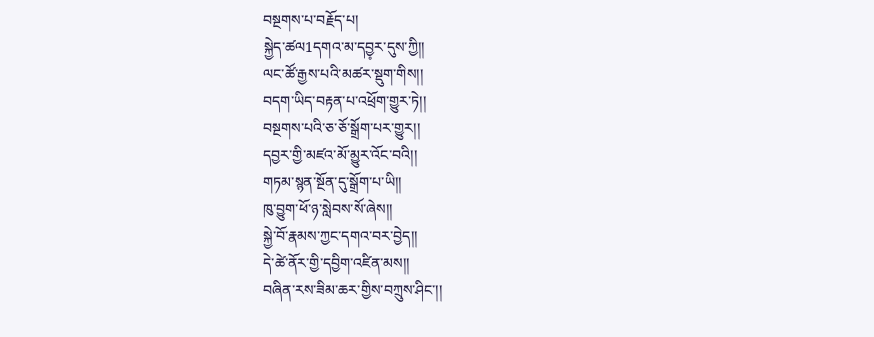བསྔགས་པ་བརྗོད་པ།
སྐྱེད་ཚལ1དགའ་མ་དབྱ༷ར་དུས་ཀྱི།།
ལང་ཚོ་རྒྱས་པའི་མཚར་སྡུག་གིས།།
བདག་ཡིད་བརྟན་པ་འཕྲོག་གྱུར་ཏེ།།
བསྔགས་པའི་ཅ་ཅོ་སྒྲོག་པར་གྱུར།།
དབྱར་གྱི་མཛའ་མོ་མྱུར་འོང་བའི།།
གཏམ་སྙན་སྔོན་དུ་སྒྲོག་པ་ཡི།།
ཁུ་བྱུག་ཕོ་ཉ་སླེབས་སོ་ཞེས།།
སྐྱེ་བོ་རྣམས་ཀྱང་དགའ་བར་བྱེད།།
དེ་ཚེ་ནོར་གྱི་དབྱིག་འཛིན་མས།།
བཞིན་རས་ཟིམ་ཆར་གྱིས་བཀྲུས་ཤིང་།།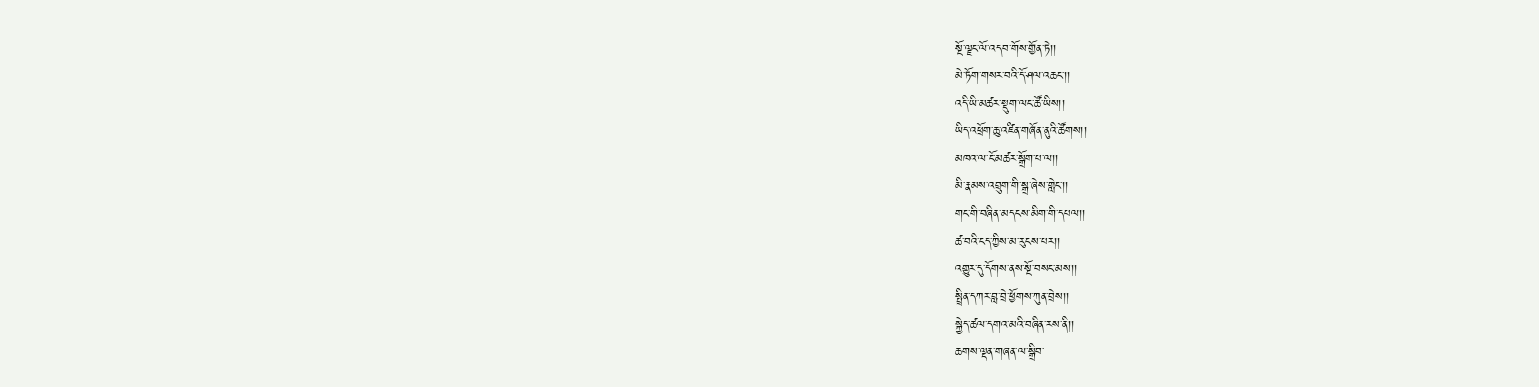སྔོ་ལྗང་ལོ་འདབ་གོས་གྱོན་ཏེ།།
མེ་ཏོག་གསར་བའི་དོ་ཤལ་འཆང་།།
འདི་ཡི་མཚར་སྡུག་ལང་ཚོ་ཡིས།།
ཡིད་འཕྲོག་ཆུ་འཛིན་གཞོན་ནུའི་ཚོགས།།
མཁའ་ལ་ངོ་མཚར་སྒྲོག་པ་ལ།།
མི་རྣམས་འབྲུག་གི་སྒྲ་ཞེས་གླེང་།།
གང་གི་བཞིན་མདངས་མིག་གི་དཔལ།།
ཚ་བའི་ངད་ཀྱིས་མ་རུངས་པར།།
འགྱུར་དུ་དོགས་ནས་སྔོ་བསང་མས།།
སྤྲིན་དཀར་བླ་བྲེ་ཕྱོགས་ཀུན་བྲེས།།
སྐྱེད་ཚལ་དགའ་མའི་བཞིན་རས་ནི།།
ཆགས་ལྡན་གཞན་ལ་སྒྲིབ་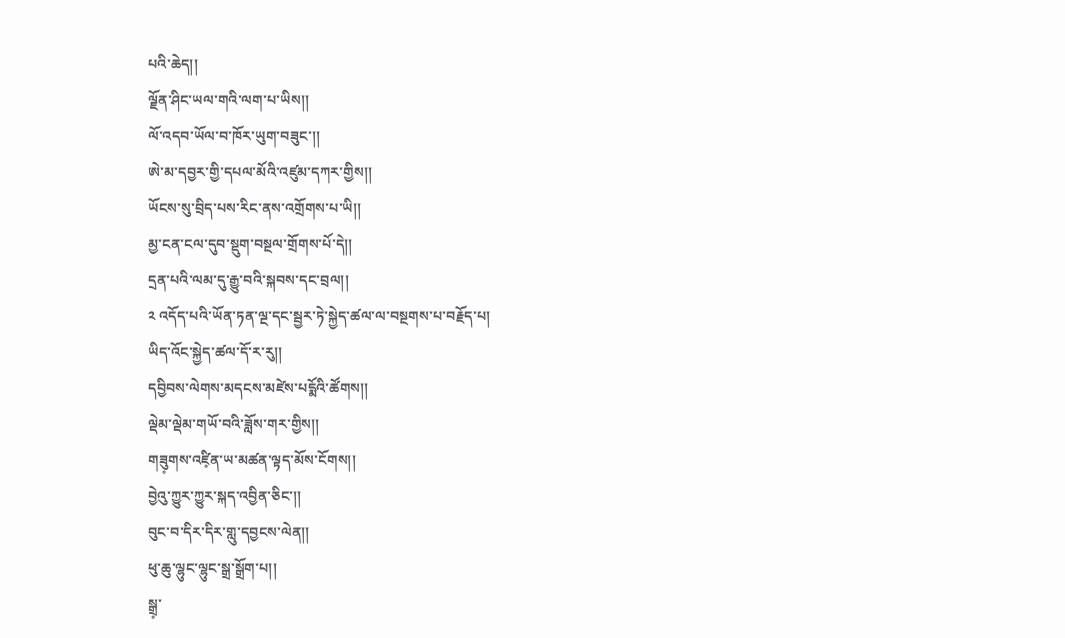པའི་ཆེད།།
ལྗོན་ཤིང་ཡལ་གའི་ལག་པ་ཡིས།།
ལོ་འདབ་ཡོལ་བ་ཁོར་ཡུག་བཟུང་།།
ཨེ་མ་དབྱར་གྱི་དཔལ་མོའི་འཛུམ་དཀར་གྱིས།།
ཡོངས་སུ་བྲིད་པས་རིང་ནས་འགྲོགས་པ་ཡི།།
མྱ་ངན་ངལ་དུབ་སྡུག་བསྔལ་གྲོགས་པོ་དེ།།
དྲན་པའི་ལམ་དུ་རྒྱུ་བའི་སྐབས་དང་བྲལ།།
༢ འདོད་པའི་ཡོན་ཏན་ལྔ་དང་སྦྱར་ཏེ་སྐྱེད་ཚལ་ལ་བསྔགས་པ་བརྗོད་པ།
ཡིད་འོང་སྐྱེད་ཚལ་དོ་ར་རུ།།
དབྱིབས་ལེགས་མདངས་མཛེས་པདྨོའི་ཚོགས།།
ལྡེམ་ལྡེམ་གཡོ་བའི་ཟློས་གར་གྱིས།།
གཟུ༷གས་འཛི༷ན་ཡ་མཚན་ལྟད་མོས་ངོགས།།
བྱེའུ་ཀྱུར་ཀྱུར་སྐད་འབྱིན་ཅིང་།།
བུང་བ་དིར་དིར་གླུ་དབྱངས་ལེན།།
ཕུ་ཆུ་ལྷུང་ལྷུང་སྒྲ་སྒྲོག་པ།།
སྒྲ༷་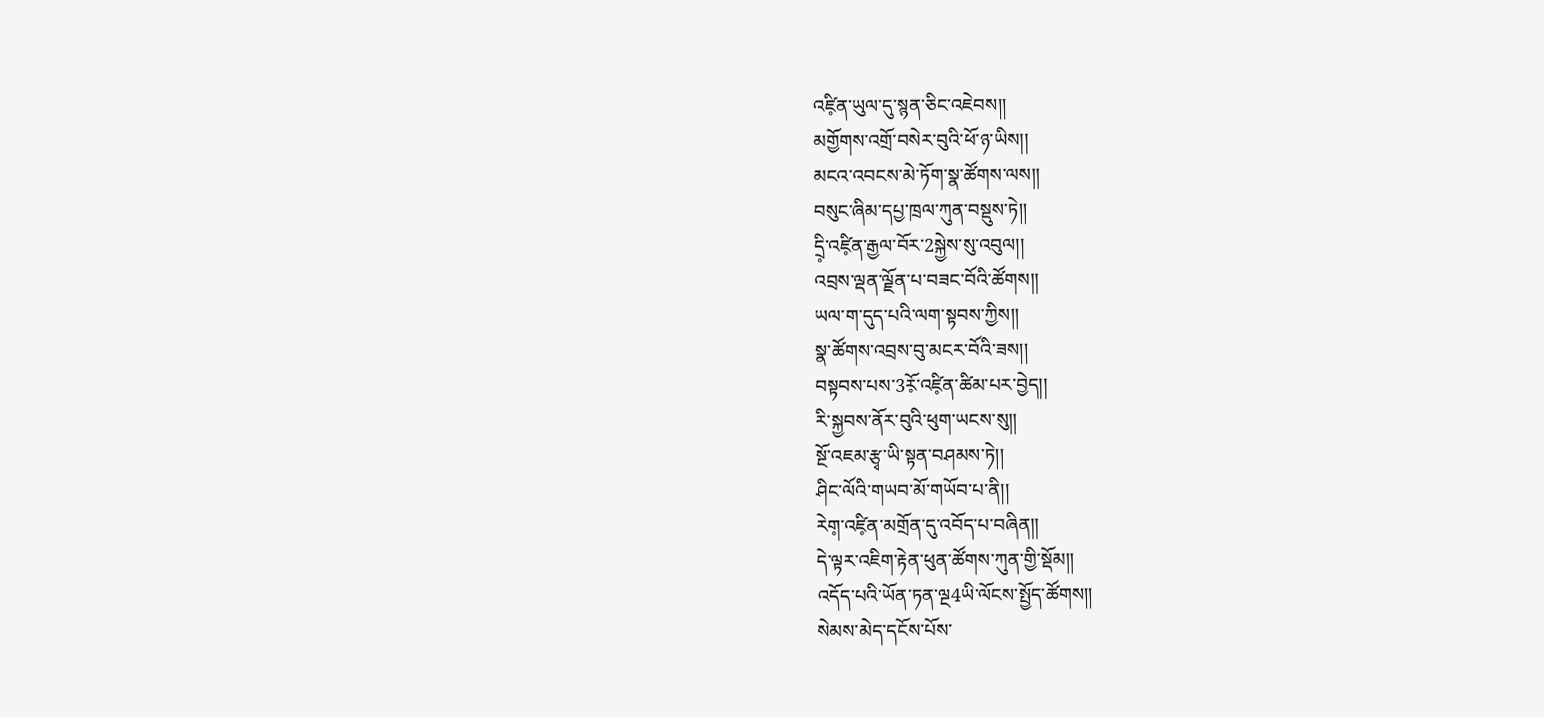འཛི༷ན་ཡུལ་དུ་སྙན་ཅིང་འཇེབས།།
མགྱོགས་འགྲོ་བསེར་བུའི་ཕོ་ཉ་ཡིས།།
མངའ་འབངས་མེ་ཏོག་སྣ་ཚོགས་ལས།།
བསུང་ཞིམ་དཔྱ་ཁྲལ་ཀུན་བསྡུས་ཏེ།།
དྲི༷་འཛི༷ན་རྒྱལ་བོར་2སྐྱེས་སུ་འབུལ།།
འབྲས་ལྡན་ལྗོན་པ་བཟང་བོའི་ཚོགས།།
ཡལ་ག་དུད་པའི་ལག་སྟབས་ཀྱིས།།
སྣ་ཚོགས་འབྲས་བུ་མངར་བོའི་ཟས།།
བསྟབས་པས་3རོ༷་འཛི༷ན་ཚིམ་པར་བྱེད།།
རི་སྐྱབས་ནོར་བུའི་ཕུག་ཡངས་སུ།།
སྔོ་འཇམ་རྩྭ་ཡི་སྟན་བཤམས་ཏེ།།
ཤིང་ལོའི་གཡབ་མོ་གཡོབ་པ་ནི།།
རེག༷་འཛི༷ན་མགྲོན་དུ་འབོད་པ་བཞིན།།
དེ་ལྟར་འཇིག་རྟེན་ཕུན་ཚོགས་ཀུན་གྱི་སྡོམ།།
འདོད་པའི་ཡོན་ཏན་ལྔ4ཡི་ལོངས་སྤྱོད་ཚོགས།།
སེམས་མེད་དངོས་པོས་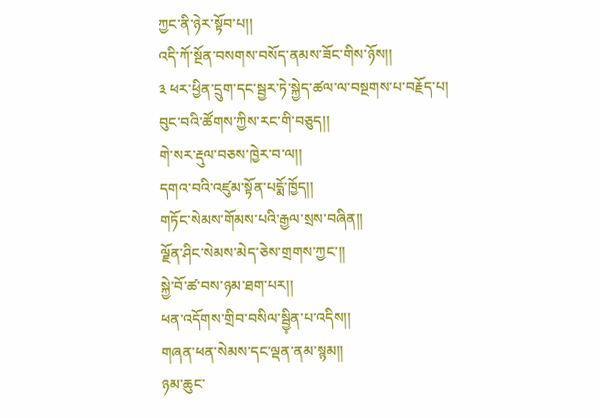ཀྱང་ནི་ཉེར་སྟོབ་པ།།
འདི་ཀོ་སྔོན་བསགས་བསོད་ནམས་ཟོང་གིས་ཉོས།།
༣ ཕར་ཕྱིན་དྲུག་དང་སྦྱར་ཏེ་སྐྱེད་ཚལ་ལ་བསྔགས་པ་བརྗོད་པ།
བུང་བའི་ཚོགས་ཀྱིས་རང་གི་བཅུད།།
གེ་སར་རྡུལ་བཅས་ཁྱེར་བ་ལ།།
དགའ་བའི་འཛུམ་སྟོན་པདྨོ་ཁྱོད།།
གཏོང་སེམས་གོམས་པའི་རྒྱལ་སྲས་བཞིན།།
ལྗོན་ཤིང་སེམས་མེད་ཅེས་གྲགས་ཀྱང་།།
སྐྱེ་བོ་ཚ་བས་ཉམ་ཐག་པར།།
ཕན་འདོགས་གྲིབ་བསིལ་སྦྱི༷ན་པ་འདིས།།
གཞན་ཕན་སེམས་དང་ལྡན་ནམ་སྙམ།།
ཉམ་ཆུང་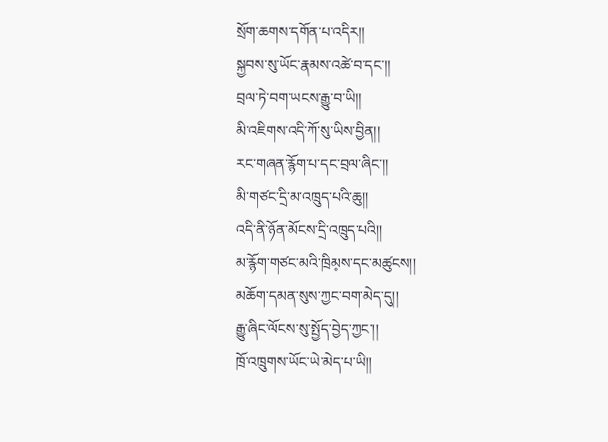སྲོག་ཆགས་དགོན་པ་འདིར།།
སྐྱབས་སུ་ཡོང་རྣམས་འཚེ་བ་དང་།།
བྲལ་ཏེ་བག་ཡངས་རྒྱུ་བ་ཡི།།
མི་འཇིགས་འདི་ཀོ་སུ་ཡིས་བྱིན།།
རང་གཞན་རྙོག་པ་དང་བྲལ་ཞིང་།།
མི་གཙང་དྲི་མ་འཁྲུད་པའི་ཆུ།།
འདི་ནི་ཉོན་མོངས་དྲི་འཁྲུད་པའི།།
མ་རྙོག་གཙང་མའི་ཁྲིམ༷ས་དང་མཚུངས།།
མཆོག་དམན་སུས་ཀྱང་བག་མེད་དུ།།
རྒྱུ་ཞིང་ལོངས་སུ་སྤྱོད་བྱེད་ཀྱང་།།
ཁྲོ་འཁྲུགས་ཡོང་ཡེ་མེད་པ་ཡི།།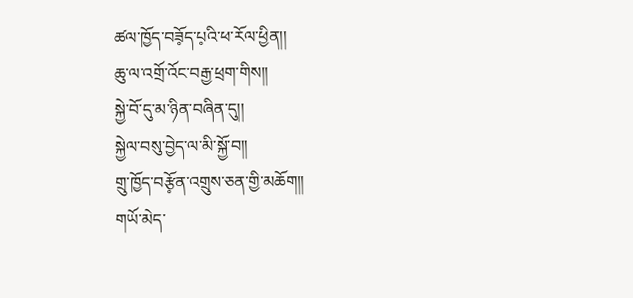ཚལ་ཁྱོད་བཟོ༷ད་པ༷འི་ཕ་རོལ་ཕྱིན།།
ཆུ་ལ་འགྲོ་འོང་བརྒྱ་ཕྲག་གིས།།
སྐྱེ་བོ་དུ་མ་ཉིན་བཞིན་དུ།།
སྐྱེལ་བསུ་བྱེད་ལ་མི་སྐྱོ་བ།།
གྲུ་ཁྱོད་བརྩོ༷ན་འགྲུས་ཅན་གྱི་མཆོག།།
གཡོ་མེད་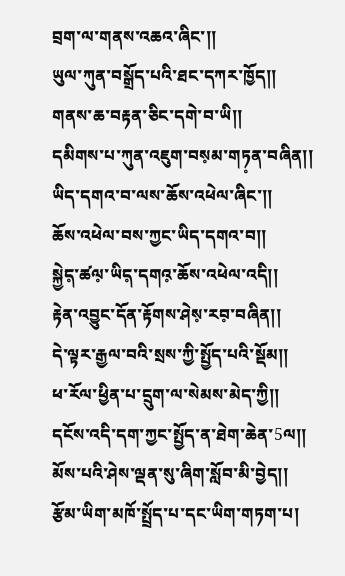བྲག་ལ་གནས་འཆའ་ཞིང་།།
ཡུལ་ཀུན་བསྒྲོད་པའི་ཐང་དཀར་ཁྱོད།།
གནས་ཆ་བརྟན་ཅིང་དགེ་བ་ཡི།།
དམིགས་པ་ཀུན་འཇུག་བས༷མ་གཏ༷ན་བཞིན།།
ཡིད་དགའ་བ་ལས་ཆོས་འཕེལ་ཞིང་།།
ཆོས་འཕེལ་བས་ཀྱང་ཡིད་དགའ་བ།།
སྐྱེད༷་ཚལ༷་ཡིད༷་དགའ༷་ཆོས་འཕེལ་འདི།།
རྟེན་འབྱུང་དོན་རྟོགས་ཤེས༷་རབ༷་བཞིན།།
དེ་ལྟར་རྒྱལ་བའི་སྲས་ཀྱི་སྤྱོད་པའི་སྡོམ།།
ཕ་རོལ་ཕྱིན་པ་དྲུག་ལ་སེམས་མེད་ཀྱི།།
དངོས་འདི་དག་ཀྱང་སྤྱོད་ན་ཐེག་ཆེན་5ལ།།
མོས་པའི་ཤེས་ལྡན་སུ་ཞིག་སློབ་མི་བྱེད།།
རྩོམ་ཡིག་མཁོ་སྤྲོད་པ་དང་ཡིག་གཏག་པ།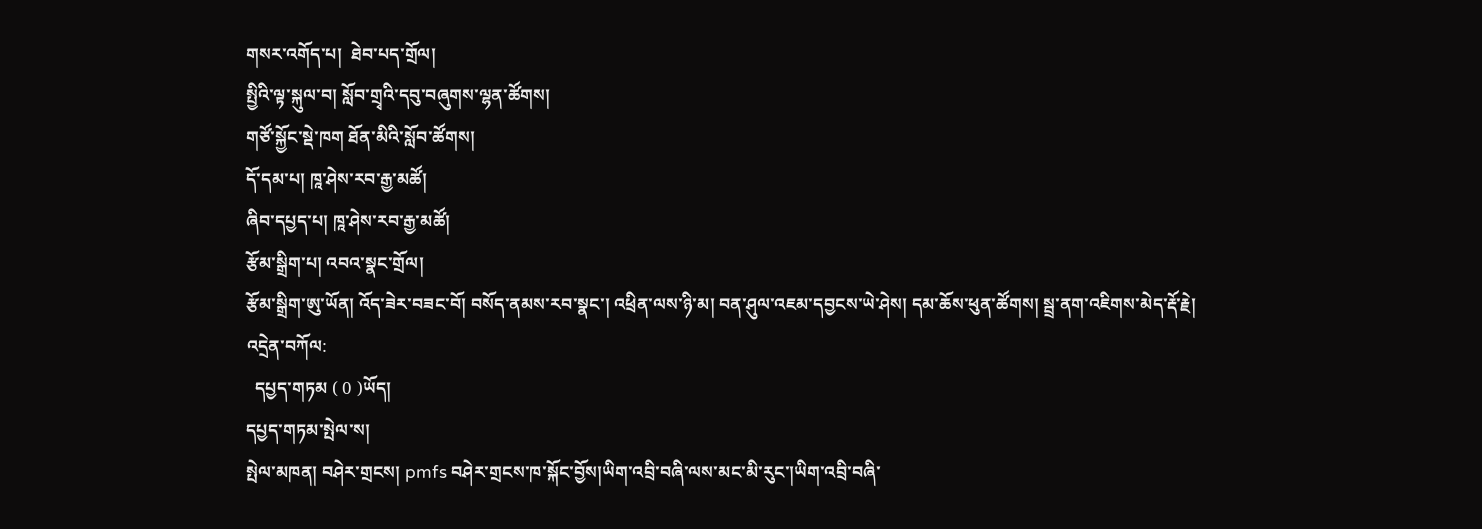གསར་འགོད་པ།  ཐེབ་པད་གྲོལ།
སྤྱིའི་ལྟ་སྐུལ་བ། སློབ་གྲྭའི་དབུ་བཞུགས་ལྷན་ཚོགས།
གཙོ་སྐྱོང་སྡེ་ཁག ཐོན་མིའི་སློབ་ཚོགས།
དོ་དམ་པ། ཁཱ་ཤེས་རབ་རྒྱ་མཚོ།
ཞིབ་དཔྱད་པ། ཁཱ་ཤེས་རབ་རྒྱ་མཚོ།
རྩོམ་སྒྲིག་པ། འབའ་སྣང་གྲོལ།
རྩོམ་སྒྲིག་ཨུ་ཡོན། འོད་ཟེར་བཟང་བོ། བསོད་ནམས་རབ་སྣང་། འཕྲིན་ལས་ཉི་མ། བན་ཤུལ་འཇམ་དབྱངས་ཡེ་ཤེས། དམ་ཆོས་ཕུན་ཚོགས། སྦྲ་ནག་འཇིགས་མེད་རྡོ་རྗེ།
འདྲེན་བཀོལ:
  དཔྱད་གཏམ ( 0 )ཡོད།
དཔྱད་གཏམ་སྤེལ་ས།
སྤེལ་མཁན། བཤེར་གྲངས། pmfs བཤེར་གྲངས་ཁ་སྐོང་བྱོས།ཡིག་འབྲི་བཞི་ལས་མང་མི་རུང་།ཡིག་འབྲི་བཞི་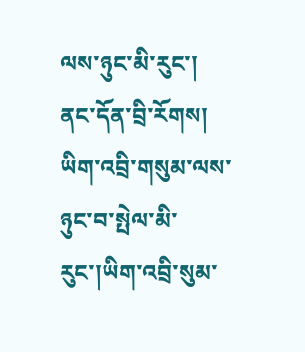ལས་ཉུང་མི་རུང་།
ནང་དོན་བྲི་རོགས། ཡིག་འབྲི་གསུམ་ལས་ཉུང་བ་སྤེལ་མི་རུང་།ཡིག་འབྲི་སུམ་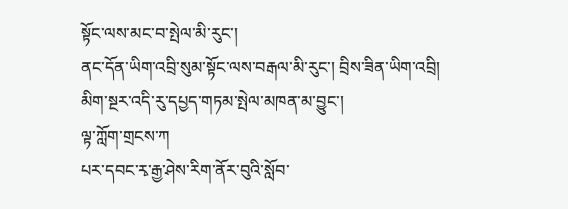སྟོང་ལས་མང་བ་སྤེལ་མི་རུང་།
ནང་དོན་ཡིག་འབྲི་སུམ་སྟོང་ལས་བརྒལ་མི་རུང་། བྲིས་ཟིན་ཡིག་འབྲི།
མིག་སྔར་འདི་རུ་དཔྱད་གཏམ་སྤེལ་མཁན་མ་བྱུང་།
ལྟ་ཀློག་གྲངས་ཀ
པར་དབང་རྭ་རྒྱ་ཤེས་རིག་ནོར་བུའི་སློབ་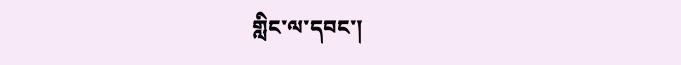གླིང་ལ་དབང་།